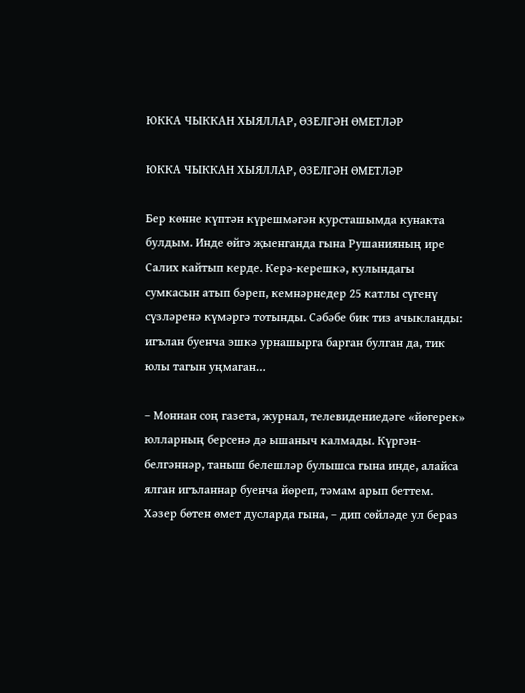ЮККА ЧЫККАН ХЫЯЛЛАР, ӨЗЕЛГӘН ӨМЕТЛӘР

ЮККА ЧЫККАН ХЫЯЛЛАР, ӨЗЕЛГӘН ӨМЕТЛӘР

Бер көнне күптән күрешмәгән курсташымда кунакта булдым. Инде өйгә җыенганда гына Рушанияның ире Салих кайтып керде. Керә-керешкә, кулындагы сумкасын атып бәреп, кемнәрнедер 25 катлы сүгенү сүзләренә күмәргә тотынды. Сәбәбе бик тиз ачыкланды: игълан буенча эшкә урнашырга барган булган да, тик юлы тагын уңмаган…

– Моннан соң газета, журнал, телевидениедәге «йөгерек» юлларның берсенә дә ышаныч калмады. Күргән-белгәннәр, таныш белешләр булышса гына инде, алайса ялган игъланнар буенча йөреп, тәмам арып беттем. Хәзер бөтен өмет дусларда гына, – дип сөйләде ул бераз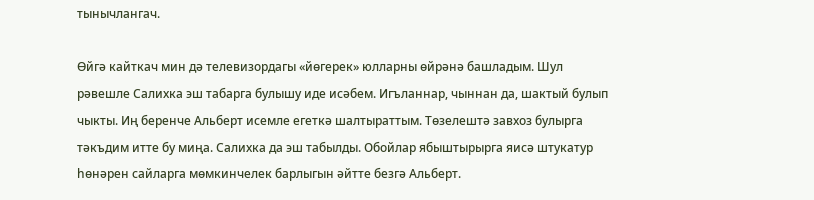тынычлангач.

Өйгә кайткач мин дә телевизордагы «йөгерек» юлларны өйрәнә башладым. Шул рәвешле Салихка эш табарга булышу иде исәбем. Игъланнар, чыннан да, шактый булып чыкты. Иң беренче Альберт исемле егеткә шалтыраттым. Төзелештә завхоз булырга тәкъдим итте бу миңа. Салихка да эш табылды. Обойлар ябыштырырга яисә штукатур һөнәрен сайларга мөмкинчелек барлыгын әйтте безгә Альберт.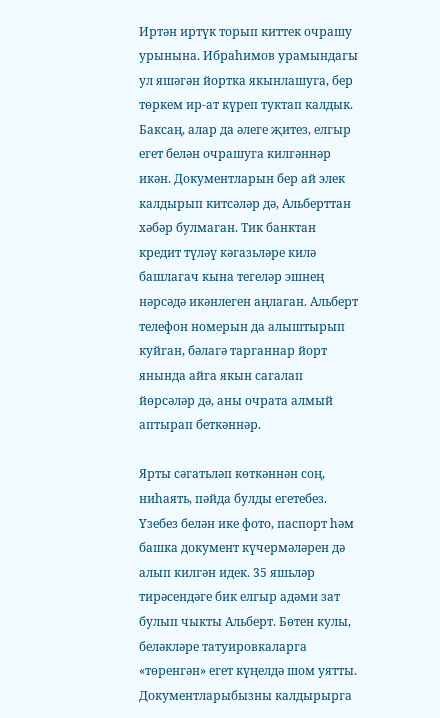Иртән иртүк торып киттек очрашу урынына. Ибраһимов урамындагы ул яшәгән йортка якынлашуга, бер төркем ир-ат күреп туктап калдык. Баксаң, алар да әлеге җитез, елгыр егет белән очрашуга килгәннәр икән. Документларын бер ай элек калдырып китсәләр дә, Альберттан хәбәр булмаган. Тик банктан кредит түләү кәгазьләре килә башлагач кына тегеләр эшнең нәрсәдә икәнлеген аңлаган. Альберт телефон номерын да алыштырып куйган, бәлагә тарганнар йорт янында айга якын сагалап йөрсәләр дә, аны очрата алмый аптырап беткәннәр.

Ярты сәгатьләп көткәннән соң, ниһаять, пәйда булды егетебез. Үзебез белән ике фото, паспорт һәм башка документ күчермәләрен дә алып килгән идек. 35 яшьләр тирәсендәге бик елгыр адәми зат булып чыкты Альберт. Бөтен кулы, беләкләре татуировкаларга «төренгән» егет күңелдә шом уятты. Документларыбызны калдырырга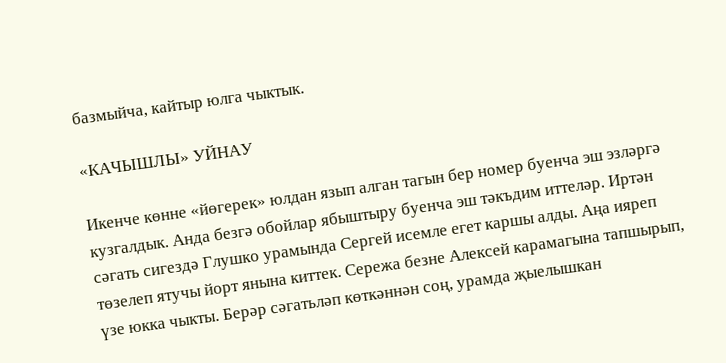базмыйча, кайтыр юлга чыктык.

«КАЧЫШЛЫ» УЙНАУ

Икенче көнне «йөгерек» юлдан язып алган тагын бер номер буенча эш эзләргә кузгалдык. Анда безгә обойлар ябыштыру буенча эш тәкъдим иттеләр. Иртән сәгать сигездә Глушко урамында Сергей исемле егет каршы алды. Аңа ияреп төзелеп ятучы йорт янына киттек. Сережа безне Алексей карамагына тапшырып, үзе юкка чыкты. Берәр сәгатьләп көткәннән соң, урамда җыелышкан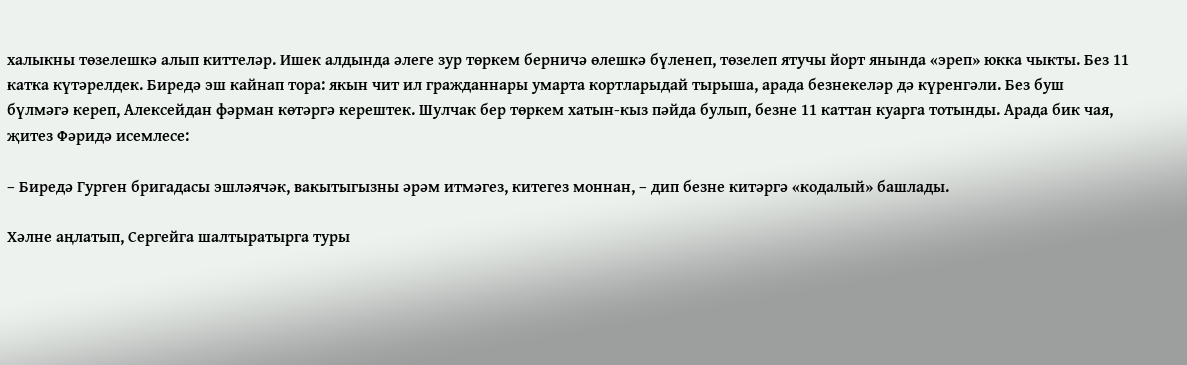халыкны төзелешкә алып киттеләр. Ишек алдында әлеге зур төркем берничә өлешкә бүленеп, төзелеп ятучы йорт янында «эреп» юкка чыкты. Без 11 катка күтәрелдек. Биредә эш кайнап тора: якын чит ил гражданнары умарта кортларыдай тырыша, арада безнекеләр дә күренгәли. Без буш бүлмәгә кереп, Алексейдан фәрман көтәргә керештек. Шулчак бер төркем хатын-кыз пәйда булып, безне 11 каттан куарга тотынды. Арада бик чая, җитез Фәридә исемлесе:

– Биредә Гурген бригадасы эшләячәк, вакытыгызны әрәм итмәгез, китегез моннан, – дип безне китәргә «кодалый» башлады.

Хәлне аңлатып, Сергейга шалтыратырга туры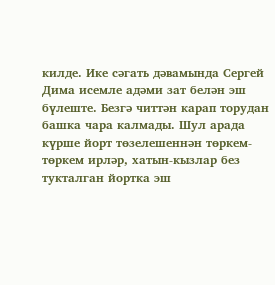килде. Ике сәгать дәвамында Сергей Дима исемле адәми зат белән эш бүлеште. Безгә читтән карап торудан башка чара калмады. Шул арада күрше йорт төзелешеннән төркем-төркем ирләр, хатын-кызлар без тукталган йортка эш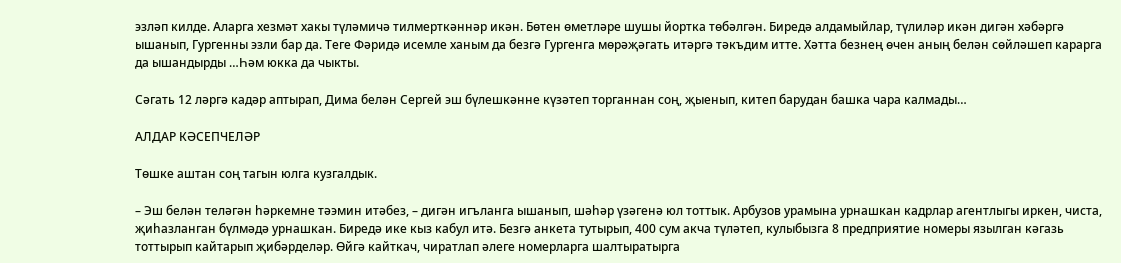эзләп килде. Аларга хезмәт хакы түләмичә тилмерткәннәр икән. Бөтен өметләре шушы йортка төбәлгән. Биредә алдамыйлар, түлиләр икән дигән хәбәргә ышанып, Гургенны эзли бар да. Теге Фәридә исемле ханым да безгә Гургенга мөрәҗәгать итәргә тәкъдим итте. Хәтта безнең өчен аның белән сөйләшеп карарга да ышандырды …Һәм юкка да чыкты.

Сәгать 12 ләргә кадәр аптырап, Дима белән Сергей эш бүлешкәнне күзәтеп торганнан соң, җыенып, китеп барудан башка чара калмады…

АЛДАР КӘСЕПЧЕЛӘР

Төшке аштан соң тагын юлга кузгалдык.

– Эш белән теләгән һәркемне тәэмин итәбез, – дигән игъланга ышанып, шәһәр үзәгенә юл тоттык. Арбузов урамына урнашкан кадрлар агентлыгы иркен, чиста, җиһазланган бүлмәдә урнашкан. Биредә ике кыз кабул итә. Безгә анкета тутырып, 400 сум акча түләтеп, кулыбызга 8 предприятие номеры язылган кәгазь тоттырып кайтарып җибәрделәр. Өйгә кайткач, чиратлап әлеге номерларга шалтыратырга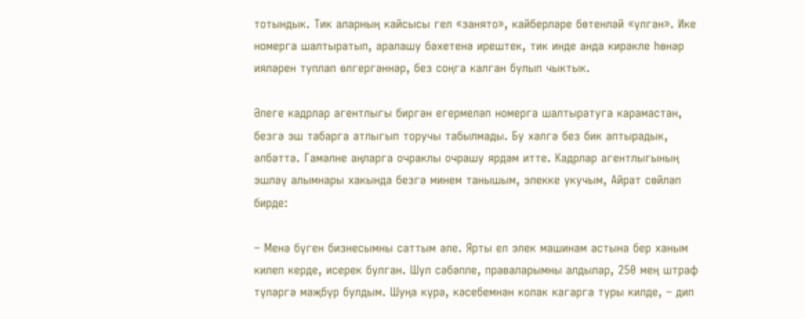тотындык. Тик аларның кайсысы гел «занято», кайберләре бөтенләй «үлгән». Ике номерга шалтыратып, аралашу бәхетенә ирештек, тик инде анда кирәкле һөнәр ияләрен туплап өлгергәннәр, без соңга калган булып чыктык.

Әлеге кадрлар агентлыгы биргән егермеләп номерга шалтыратуга карамастан, безгә эш табарга атлыгып торучы табылмады. Бу хәлгә без бик аптырадык, әлбәттә. Гамәлне аңларга очраклы очрашу ярдәм итте. Кадрлар агентлыгының эшләү алымнары хакында безгә минем танышым, элекке укучым, Айрат сөйләп бирде:

– Менә бүген бизнесымны саттым әле. Ярты ел элек машинам астына бер ханым килеп керде, исерек булган. Шул сәбәпле, праваларымны алдылар, 250 мең штраф түләргә мәҗбүр булдым. Шуңа күрә, кәсебемнән колак кагарга туры килде, – дип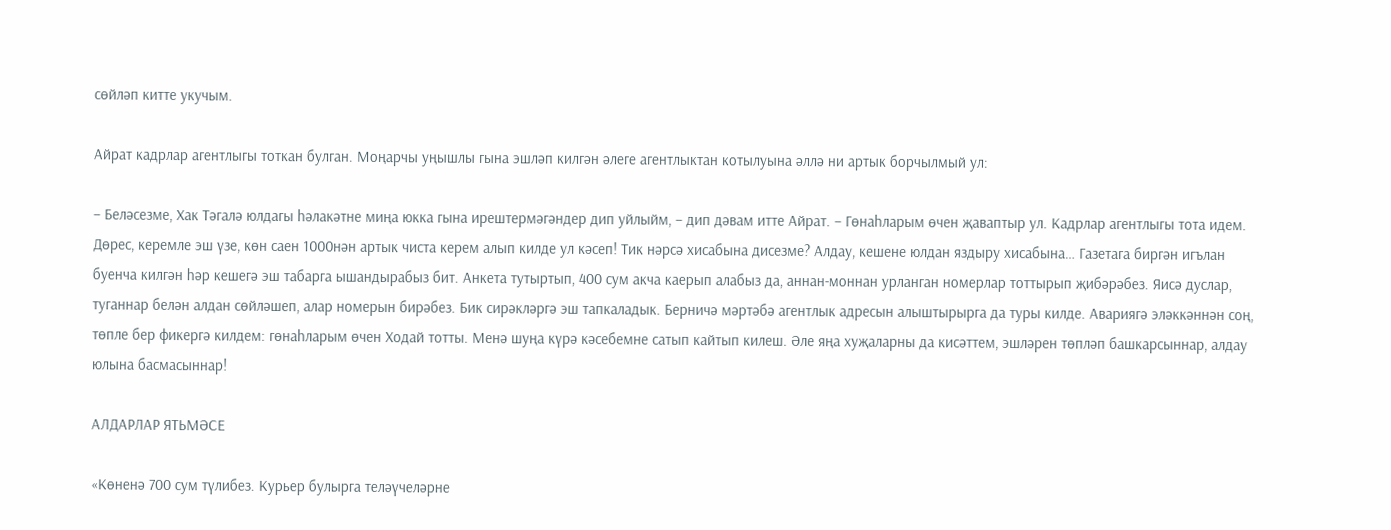сөйләп китте укучым.

Айрат кадрлар агентлыгы тоткан булган. Моңарчы уңышлы гына эшләп килгән әлеге агентлыктан котылуына әллә ни артык борчылмый ул:

– Беләсезме, Хак Тәгалә юлдагы һәлакәтне миңа юкка гына ирештермәгәндер дип уйлыйм, – дип дәвам итте Айрат. – Гөнаһларым өчен җаваптыр ул. Кадрлар агентлыгы тота идем. Дөрес, керемле эш үзе, көн саен 1000нән артык чиста керем алып килде ул кәсеп! Тик нәрсә хисабына дисезме? Алдау, кешене юлдан яздыру хисабына… Газетага биргән игълан буенча килгән һәр кешегә эш табарга ышандырабыз бит. Анкета тутыртып, 400 сум акча каерып алабыз да, аннан-моннан урланган номерлар тоттырып җибәрәбез. Яисә дуслар, туганнар белән алдан сөйләшеп, алар номерын бирәбез. Бик сирәкләргә эш тапкаладык. Берничә мәртәбә агентлык адресын алыштырырга да туры килде. Авариягә эләккәннән соң, төпле бер фикергә килдем: гөнаһларым өчен Ходай тотты. Менә шуңа күрә кәсебемне сатып кайтып килеш. Әле яңа хуҗаларны да кисәттем, эшләрен төпләп башкарсыннар, алдау юлына басмасыннар!

АЛДАРЛАР ЯТЬМӘСЕ

«Көненә 700 сум түлибез. Курьер булырга теләүчеләрне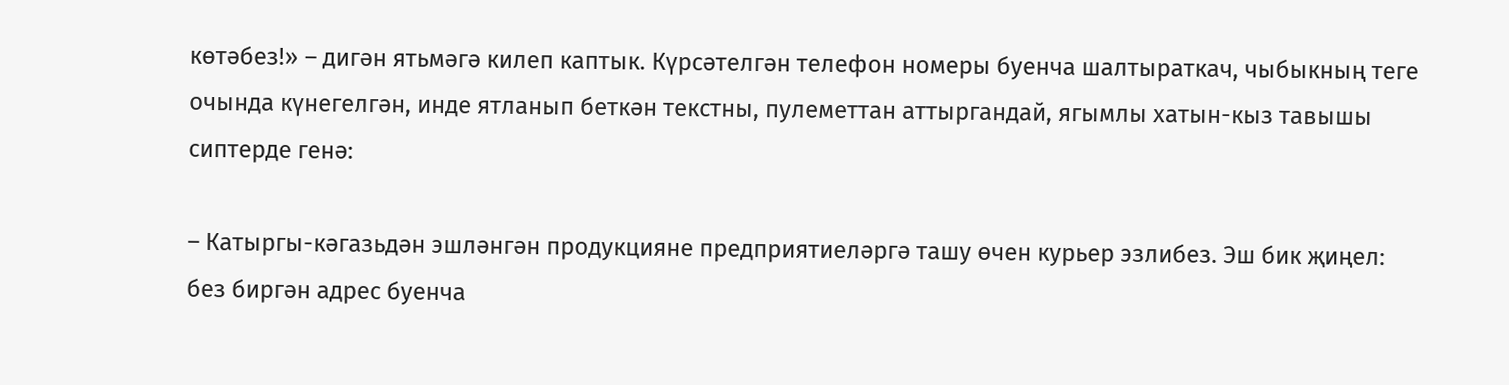көтәбез!» – дигән ятьмәгә килеп каптык. Күрсәтелгән телефон номеры буенча шалтыраткач, чыбыкның теге очында күнегелгән, инде ятланып беткән текстны, пулеметтан аттыргандай, ягымлы хатын-кыз тавышы сиптерде генә:

– Катыргы-кәгазьдән эшләнгән продукцияне предприятиеләргә ташу өчен курьер эзлибез. Эш бик җиңел: без биргән адрес буенча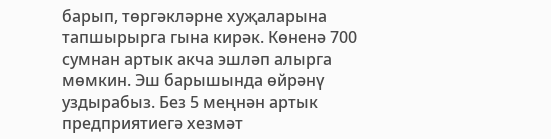барып, төргәкләрне хуҗаларына тапшырырга гына кирәк. Көненә 700 сумнан артык акча эшләп алырга мөмкин. Эш барышында өйрәнү уздырабыз. Без 5 меңнән артык предприятиегә хезмәт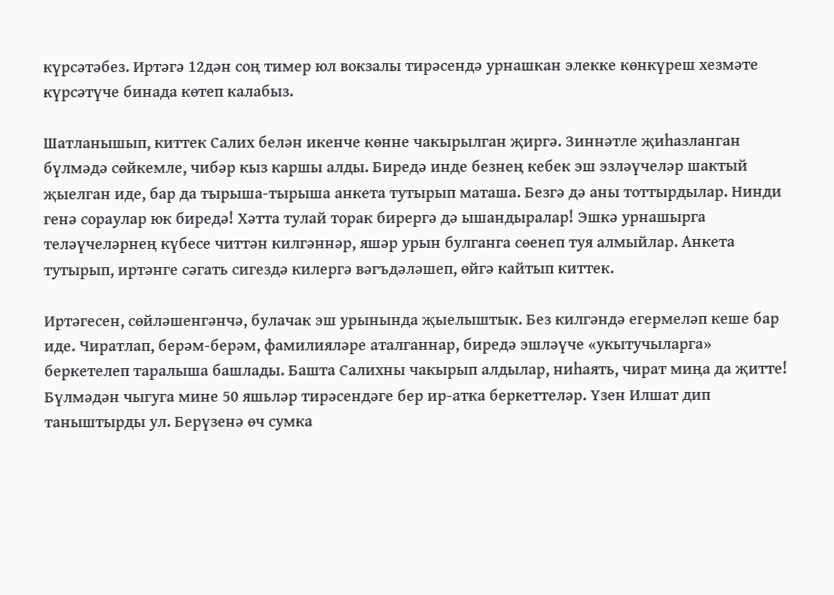күрсәтәбез. Иртәгә 12дән соң тимер юл вокзалы тирәсендә урнашкан элекке көнкүреш хезмәте күрсәтүче бинада көтеп калабыз.

Шатланышып, киттек Салих белән икенче көнне чакырылган җиргә. Зиннәтле җиһазланган бүлмәдә сөйкемле, чибәр кыз каршы алды. Биредә инде безнең кебек эш эзләүчеләр шактый җыелган иде, бар да тырыша-тырыша анкета тутырып маташа. Безгә дә аны тоттырдылар. Нинди генә сораулар юк биредә! Хәтта тулай торак бирергә дә ышандыралар! Эшкә урнашырга теләүчеләрнең күбесе читтән килгәннәр, яшәр урын булганга сөенеп туя алмыйлар. Анкета тутырып, иртәнге сәгать сигездә килергә вәгъдәләшеп, өйгә кайтып киттек.

Иртәгесен, сөйләшенгәнчә, булачак эш урынында җыелыштык. Без килгәндә егермеләп кеше бар иде. Чиратлап, берәм-берәм, фамилияләре аталганнар, биредә эшләүче «укытучыларга» беркетелеп таралыша башлады. Башта Салихны чакырып алдылар, ниһаять, чират миңа да җитте! Бүлмәдән чыгуга мине 50 яшьләр тирәсендәге бер ир-атка беркеттеләр. Үзен Илшат дип таныштырды ул. Берүзенә өч сумка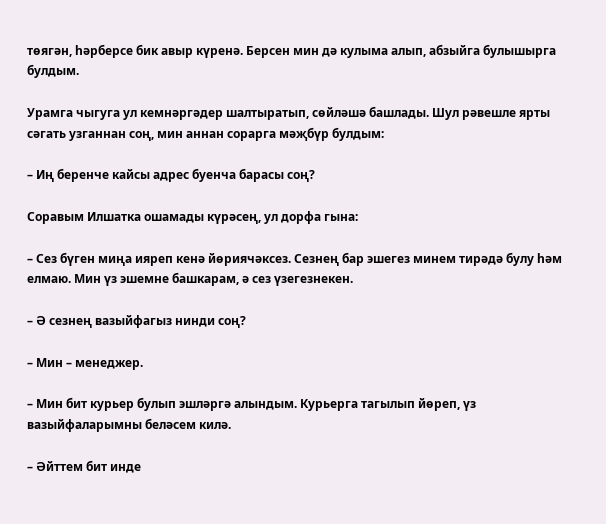төягән, һәрберсе бик авыр күренә. Берсен мин дә кулыма алып, абзыйга булышырга булдым.

Урамга чыгуга ул кемнәргәдер шалтыратып, сөйләшә башлады. Шул рәвешле ярты сәгать узганнан соң, мин аннан сорарга мәҗбүр булдым:

– Иң беренче кайсы адрес буенча барасы соң?

Соравым Илшатка ошамады күрәсең, ул дорфа гына:

– Сез бүген миңа ияреп кенә йөриячәксез. Сезнең бар эшегез минем тирәдә булу һәм елмаю. Мин үз эшемне башкарам, ә сез үзегезнекен.

– Ә сезнең вазыйфагыз нинди соң?

– Мин – менеджер.

– Мин бит курьер булып эшләргә алындым. Курьерга тагылып йөреп, үз вазыйфаларымны беләсем килә.

– Әйттем бит инде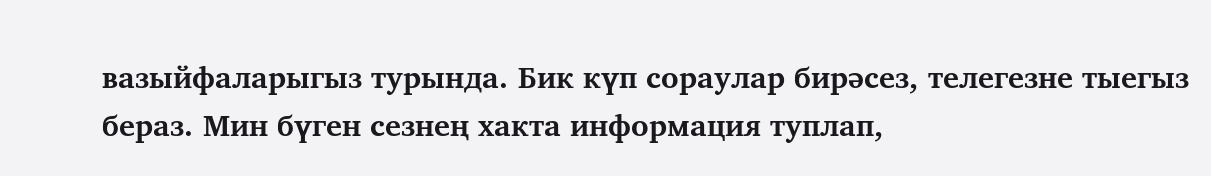вазыйфаларыгыз турында. Бик күп сораулар бирәсез, телегезне тыегыз бераз. Мин бүген сезнең хакта информация туплап,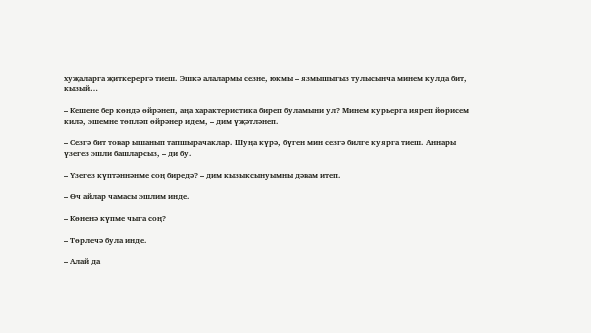хуҗаларга җиткерергә тиеш. Эшкә алалармы сезне, юкмы – язмышыгыз тулысынча минем кулда бит, кызый…

– Кешене бер көндә өйрәнеп, аңа характеристика биреп буламыни ул? Минем курьерга ияреп йөрисем килә, эшемне төпләп өйрәнер идем, – дим үҗәтләнеп.

– Сезгә бит товар ышанып тапшырачаклар. Шуңа күрә, бүген мин сезгә билге куярга тиеш. Аннары үзегез эшли башларсыз, – ди бу.

– Үзегез күптәннәнме соң биредә? – дим кызыксынуымны дәвам итеп.

– Өч айлар чамасы эшлим инде.

– Көненә күпме чыга соң?

– Төрлечә була инде.

– Алай да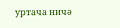уртача ничә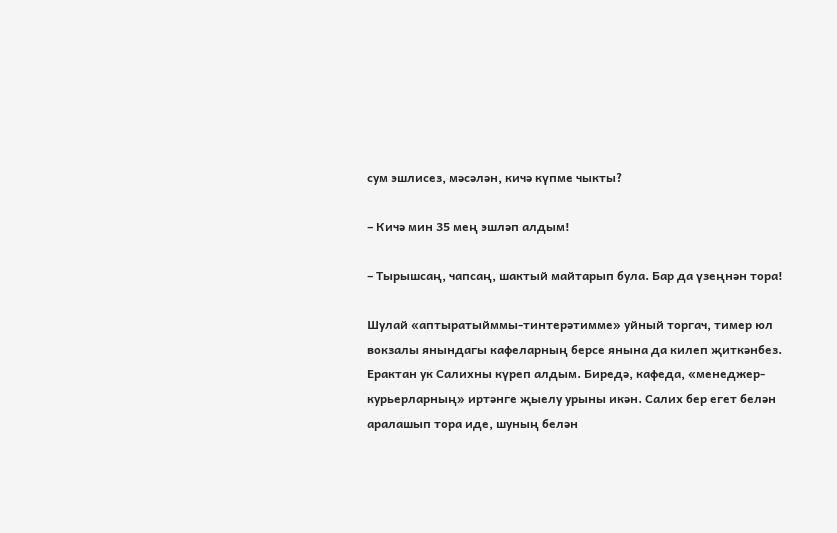сум эшлисез, мәсәлән, кичә күпме чыкты?

– Кичә мин 35 мең эшләп алдым!

– Тырышсаң, чапсаң, шактый майтарып була. Бар да үзеңнән тора!

Шулай «аптыратыйммы-тинтерәтимме» уйный торгач, тимер юл вокзалы янындагы кафеларның берсе янына да килеп җиткәнбез. Ерактан ук Салихны күреп алдым. Биредә, кафеда, «менеджер-курьерларның» иртәнге җыелу урыны икән. Салих бер егет белән аралашып тора иде, шуның белән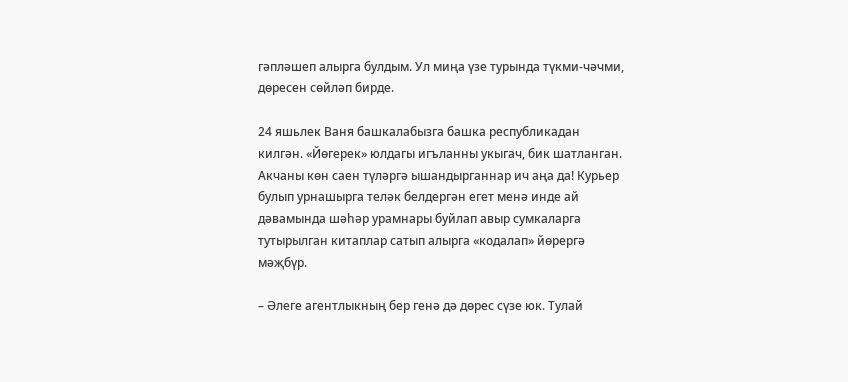гәпләшеп алырга булдым. Ул миңа үзе турында түкми-чәчми, дөресен сөйләп бирде.

24 яшьлек Ваня башкалабызга башка республикадан килгән. «Йөгерек» юлдагы игъланны укыгач, бик шатланган. Акчаны көн саен түләргә ышандырганнар ич аңа да! Курьер булып урнашырга теләк белдергән егет менә инде ай дәвамында шәһәр урамнары буйлап авыр сумкаларга тутырылган китаплар сатып алырга «кодалап» йөрергә мәҗбүр.

– Әлеге агентлыкның бер генә дә дөрес сүзе юк. Тулай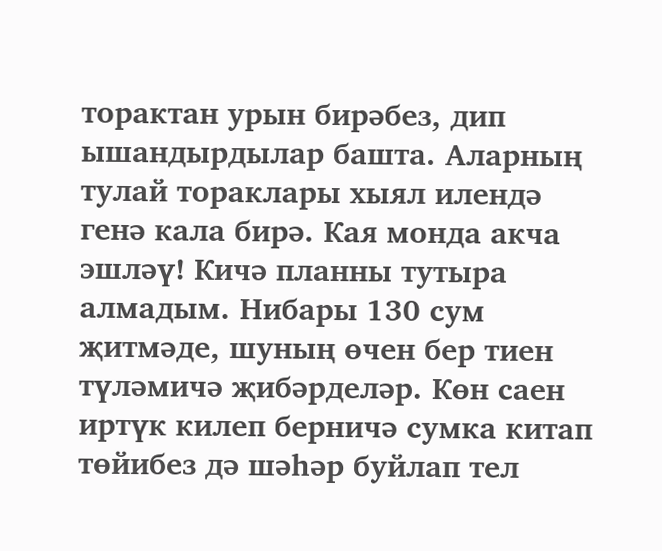торактан урын бирәбез, дип ышандырдылар башта. Аларның тулай тораклары хыял илендә генә кала бирә. Кая монда акча эшләү! Кичә планны тутыра алмадым. Нибары 130 сум җитмәде, шуның өчен бер тиен түләмичә җибәрделәр. Көн саен иртүк килеп берничә сумка китап төйибез дә шәһәр буйлап тел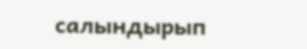салындырып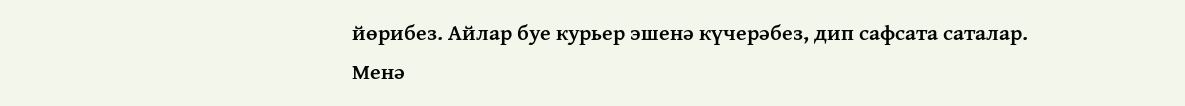йөрибез. Айлар буе курьер эшенә күчерәбез, дип сафсата саталар. Менә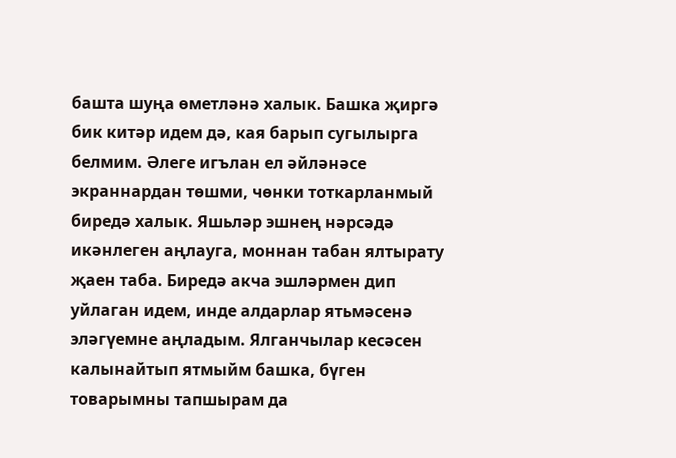башта шуңа өметләнә халык. Башка җиргә бик китәр идем дә, кая барып сугылырга белмим. Әлеге игълан ел әйләнәсе экраннардан төшми, чөнки тоткарланмый биредә халык. Яшьләр эшнең нәрсәдә икәнлеген аңлауга, моннан табан ялтырату җаен таба. Биредә акча эшләрмен дип уйлаган идем, инде алдарлар ятьмәсенә эләгүемне аңладым. Ялганчылар кесәсен калынайтып ятмыйм башка, бүген товарымны тапшырам да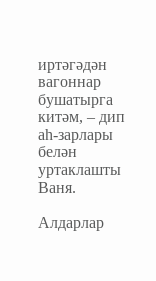иртәгәдән вагоннар бушатырга китәм, – дип аһ-зарлары белән уртаклашты Ваня.

Алдарлар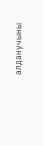алданучыны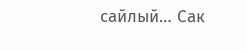сайлый… Сак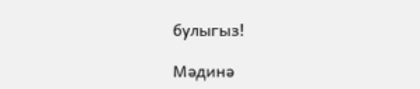булыгыз!

Мәдинә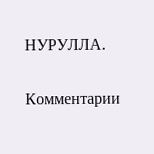НУРУЛЛА.

Комментарии